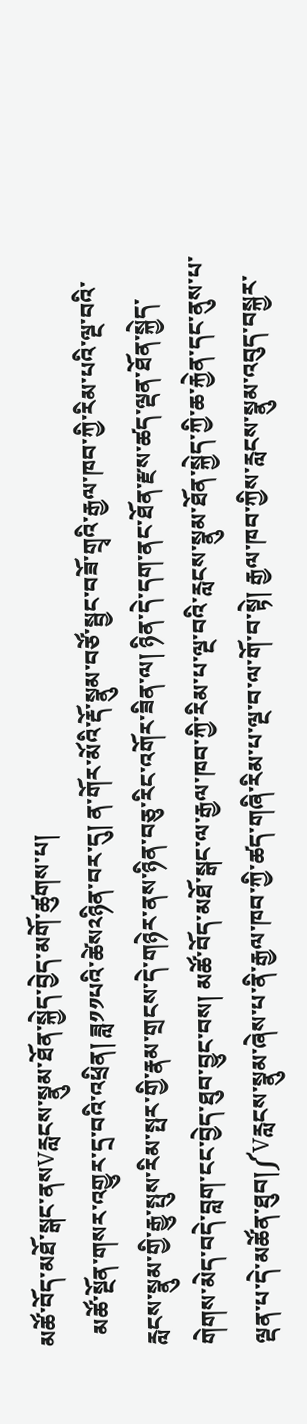མཚོ་བོད་མཐོ་སྒང་ནསVརླངས་སྣུམ་ཐོན་སྐྱེད་བྱེད་མགོ་ཚུགས་པ།
  མཚོ་སྔོན་གསར་འགྱུར་དྲ་བའི་འཕྲིན། ཟླ༡༡པའི་ཚེས༢ཉིན་བར་དུ། ན་གོར་མོའི་རྡོ་སྣུམ་བཙོ་སྦྱང་བཟོ་གྲྭའི་རྒྱལ་ཁབ་ཀྱི་རིམ་པའི་ལྔ་བའི་རླངས་སྣུམ་གྱི་རྒྱུ་སྤུས་རིམ་སྤར་གྱི་རྣམ་གྲངས་དེ་གཉེར་ནས་ཉིན་བཅུ་རིང་འགོར་ཟིན་ལ། ཉིན་དེ་དག་ནང་ཐོན་རྫས་ཚད་ལྡན་ཐོན་སྐྱེད་གེགས་མེད་བདེ་བླག་ངང་བྱེད་ཐུབ་བྱུང་བས། མཚོ་བོད་མཐོ་སྒང་ལ་རྒྱལ་ཁབ་ཀྱི་རིམ་པ་ལྔ་བའི་རླངས་སྣུམ་ཐོན་སྐྱེད་ཀྱི་ཆ་རྐྱེན་དང་ནུས་པ་ལྡན་པ་དེ་མཚོན་ཐུབ།༼Vརླངས་སྣུམ་ཞེས་པ་ནི་རྒྱལ་ཁབ་ཀྱི་ཚད་གཞི་རིམ་པ་ལྔ་བ་ལ་གོ་བ་སྟེ། རྒྱལ་ཁབ་ཀྱིས་རླངས་སྣུམ་འབུད་བསྐྱར་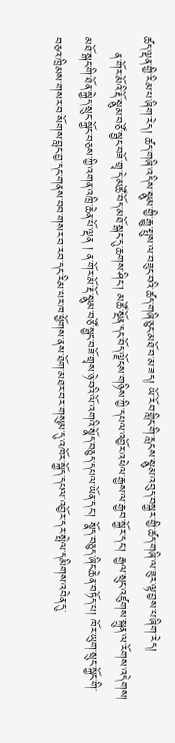ཚད་ལྡན་གྱི་རིམ་པ་ཞིག་རེད། ཚད་གཞི་འདིས་སྣུམ་གྱི་རྒྱུ་སྤུས་ལ་བཟུང་བའི་ཚད་གཞི་ཅུང་མཐོ་བ་མ་ཟད། ཡོ་རོབ་གླིང་གི་རླངས་སྣུམ་འབུད་བསྐྱར་གྱི་ཚད་གཞི་ལ་ཟུར་ལྟ་བྱས་པ་ཞིག་རེད།
    ན་གོར་མོའི་རྡོ་སྣུམ་བཙོ་སྦྱང་བཟོ་གྲྭ་དེ་མཚོ་བོད་མཐོ་སྒང་དུ་ཆགས་ཤིང་། མཚོ་སྔོན་དང་བོད་ལྗོངས་གཉིས་ཀྱི་དཔལ་འབྱོར་འཕེལ་རྒྱས་ལ་རྒྱབ་སྐྱོར་དང་། རྒྱལ་སྲུང་འཛུགས་སྐྲུན་ལ་རོགས་འདེགས། མཐོ་སྒང་གི་ཐོན་སྐྱེད་སྲུང་སྐྱོང་བཅས་ཀྱི་འགན་འཁྲི་ཆེན་པོ་ལྡན ། ན་གོར་མོ་རྡོ་སྣུམ་བཙོ་སྦྱང་བཟོ་གྲྭས་ཉེ་བའི་ལོ་འགའི་སྣོད་བཅུད་དཔལ་ཡོན་དང་། སྣོད་བཅུད་ཞིང་ཆེན་བཏོད་པ། ཁོར་ཡུག་སྲུང་སྐྱོང་གི་བཅའ་ཁྲིམས་གསར་བ་སོགས་བླང་བྱ་དང་གནས་བབ་གསར་བ་རབ་དང་རིམ་པར་ཁ་ཕྱོགས་ནས་ཐོག་མཐར་བར་གསུམ་དུ་འཁོར་སྐྱོད་དཔལ་འབྱོར་དར་སྤེལ་དམིགས་འབེན་དུ་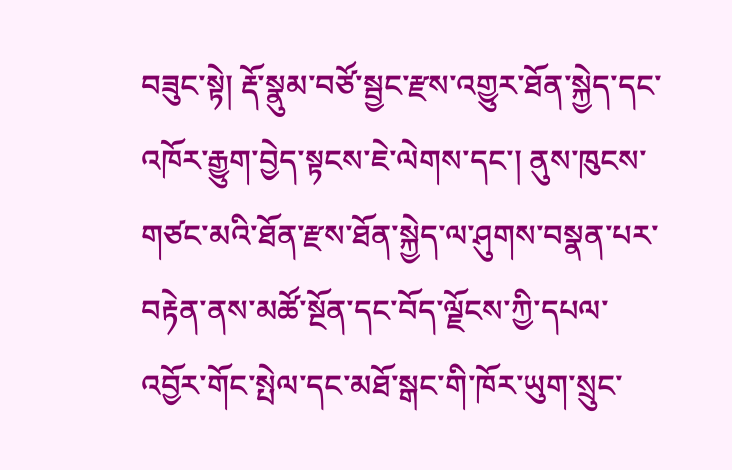བཟུང་སྟེ། རྡོ་སྣུམ་བཙོ་སྦྱང་རྫས་འགྱུར་ཐོན་སྐྱེད་དང་འཁོར་རྒྱུག་བྱེད་སྟངས་ཇེ་ལེགས་དང་། ནུས་ཁུངས་གཙང་མའི་ཐོན་རྫས་ཐོན་སྐྱེད་ལ་ཤུགས་བསྣན་པར་བརྟེན་ནས་མཚོ་སྔོན་དང་བོད་ལྗོངས་ཀྱི་དཔལ་འབྱོར་གོང་སྤེལ་དང་མཐོ་སྒང་གི་ཁོར་ཡུག་སྲུང་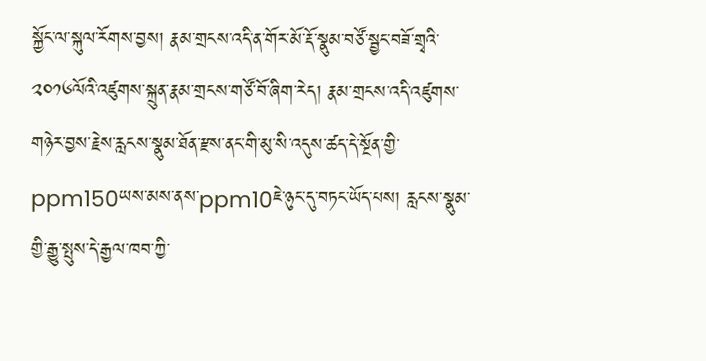སྐྱོང་ལ་སྐུལ་རོགས་བྱས། རྣམ་གྲངས་འདི་ན་གོར་མོ་རྡོ་སྣུམ་བཙོ་སྦྱང་བཟོ་གྲྭའི་༢༠༡༦ལོའི་འཛུགས་སྐྲུན་རྣམ་གྲངས་གཙོ་བོ་ཞིག་རེད། རྣམ་གྲངས་འདི་འཛུགས་གཉེར་བྱས་རྗེས་རླངས་སྣུམ་ཐོན་རྫས་ནང་གི་མུ་སི་འདུས་ཚད་དེ་སྔོན་གྱི་ppm150ཡས་མས་ནས་ppm10ཇེ་ཉུང་དུ་བཏང་ཡོད་པས། རླངས་སྣུམ་གྱི་རྒྱུ་སྤུས་དེ་རྒྱལ་ཁབ་ཀྱི་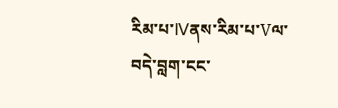རིམ་པ་Ⅳནས་རིམ་པ་Vལ་བདེ་བླག་ངང་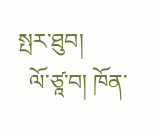སྤར་ཐུབ།
  ལོ་ཙཱ་བ། ཁོན་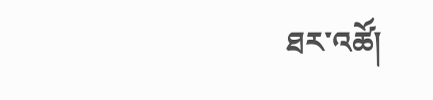ཐར་འཚོ།